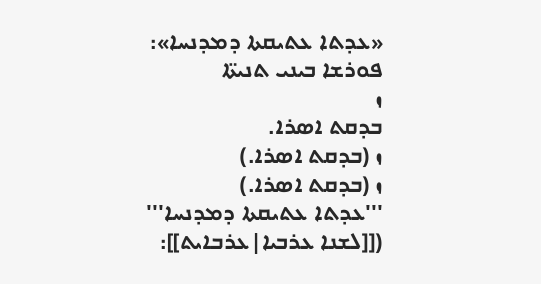«ܥܕܬܐ ܥܬܝܩܬܐ ܕܡܕܢܚܐ»: ܦܘܪܫܐ ܒܝܢܝ ܬܢܝܬ̈ܐ
ܙ
ܒܕܩܬ ܐܣܪܐ.
ܙ (ܒܕܩܬ ܐܣܪܐ.)
ܙ (ܒܕܩܬ ܐܣܪܐ.)
'''ܥܕܬܐ ܥܬܝܩܬܐ ܕܡܕܢܚܐ''' ([[ܠܫܢܐ ܥܪܒܝܐ|ܥܪܒܐܝܬ]]: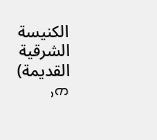الكنيسة الشرقية القديمة) ܗܝ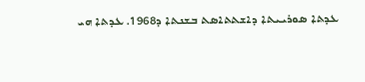ܥܕܬܐ ܣܘܪܝܝܬܐ ܕܐܫܬܬܐܣܬ ܒܫܢܬܐ ܕ1968. ܥܕܬܐ ܗܝ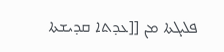ܦܠܝܓܬܐ ܡܢ [[ܥܕܬܐ ܩܕܝܫܬܐ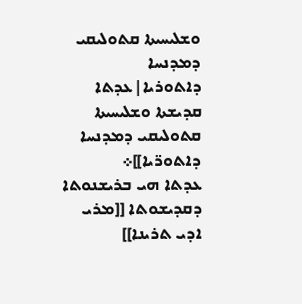ܘܫܠܝܚܝܬܐ ܩܬܘܠܝܩܝ ܕܡܕܢܚܐ ܕܐܬܘܪܝܐ|ܥܕܬܐ ܩܕܝܫܬܐ ܘܫܠܝܚܝܬܐ ܩܬܘܠܝܩܝ ܕܡܕܢܚܐ ܕܐܬܘܪ̈ܝܐ]]܀
ܥܕܬܐ ܗܝ ܒܪܝܫܢܘܬܐ ܕܩܕܝܫܘܬܐ [[ܡܪܝ ܐܕܝ ܬܪܝܢܐ]]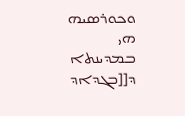ܘܟܘܪܣܝܗ ܗܝ ܒܡܕܝܢܬܐ ܕ[[ܒܓܕܐܕ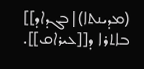(ܡܕܝܢܬܐ)|ܒܓܕܐܕ]] ܒܐܬܪܐ ܕ[[ܥܝܪܐܩ]].